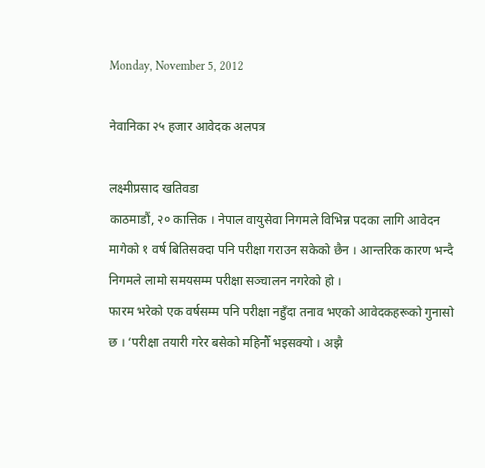Monday, November 5, 2012

नेवानिका २५ हजार आवेदक अलपत्र

लक्ष्मीप्रसाद खतिवडा
काठमाडौं, २० कात्तिक । नेपाल वायुसेवा निगमले विभिन्न पदका लागि आवेदन मागेको १ वर्ष बितिसक्दा पनि परीक्षा गराउन सकेको छैन । आन्तरिक कारण भन्दै निगमले लामो समयसम्म परीक्षा सञ्चालन नगरेको हो ।
फारम भरेको एक वर्षसम्म पनि परीक्षा नहुँदा तनाव भएको आवेदकहरूको गुनासो छ । ‘परीक्षा तयारी गरेर बसेको महिनौँ भइसक्यो । अझै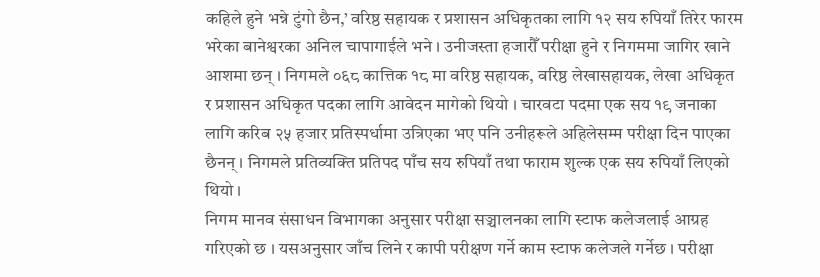कहिले हुने भन्ने टुंगो छैन,’ वरिष्ठ सहायक र प्रशासन अधिकृतका लागि १२ सय रुपियाँ तिरेर फारम भरेका बानेश्वरका अनिल चापागाईले भने । उनीजस्ता हजारौँ परीक्षा हुने र निगममा जागिर खाने आशमा छन् । निगमले ०६८ कात्तिक १८ मा वरिष्ठ सहायक, वरिष्ठ लेखासहायक, लेखा अधिकृत र प्रशासन अधिकृत पदका लागि आवेदन मागेको थियो । चारवटा पदमा एक सय १९ जनाका लागि करिब २५ हजार प्रतिस्पर्धामा उत्रिएका भए पनि उनीहरूले अहिलेसम्म परीक्षा दिन पाएका छैनन् । निगमले प्रतिव्यक्ति प्रतिपद पाँच सय रुपियाँ तथा फाराम शुल्क एक सय रुपियाँ लिएको थियो ।
निगम मानव संसाधन विभागका अनुसार परीक्षा सञ्चालनका लागि स्टाफ कलेजलाई आग्रह गरिएको छ । यसअनुसार जाँच लिने र कापी परीक्षण गर्ने काम स्टाफ कलेजले गर्नेछ । परीक्षा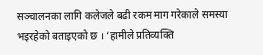सञ्चालनका लागि कलेजले बढी रकम माग गरेकाले समस्या भइरहेको बताइएको छ । ‘हामीले प्रतिव्यक्ति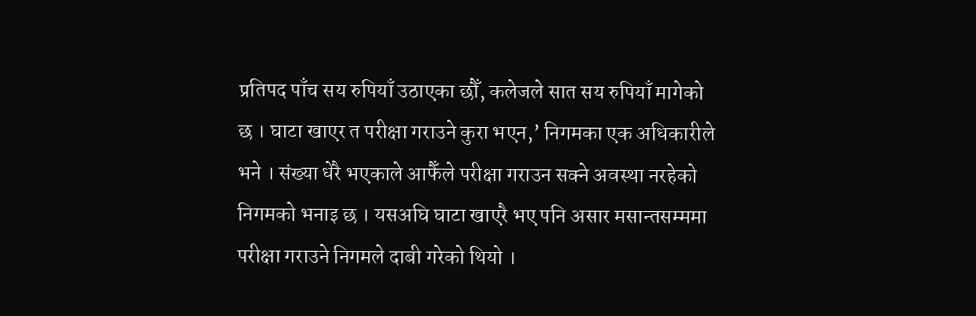प्रतिपद पाँच सय रुपियाँ उठाएका छौँ, कलेजले सात सय रुपियाँ मागेको छ । घाटा खाएर त परीक्षा गराउने कुरा भएन,’ निगमका एक अधिकारीले भने । संख्या धेरै भएकाले आफैँले परीक्षा गराउन सक्ने अवस्था नरहेको निगमको भनाइ छ । यसअघि घाटा खाएरै भए पनि असार मसान्तसम्ममा परीक्षा गराउने निगमले दाबी गरेको थियो ।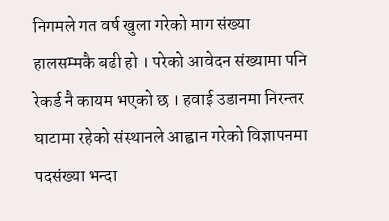निगमले गत वर्ष खुला गरेको माग संख्या हालसम्मकै बढी हो । परेको आवेदन संख्यामा पनि रेकर्ड नै कायम भएको छ । हवाई उडानमा निरन्तर घाटामा रहेको संस्थानले आह्वान गरेको विज्ञापनमा पदसंख्या भन्दा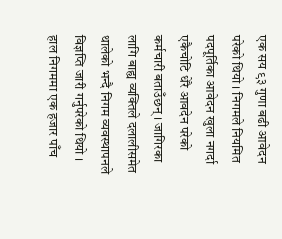एक सय ९३ गुणा बढी आवेदन परेको थियो । निगमले नियमित पदपूर्तिका आवेदन खुला नगर्दा एकैचोटि धेरै आवदेन परेको कर्मचारी बताउँछन् । जागिरका लागि बाह्य व्यक्तिले दलालीसमेत थालेको भन्दै निगम व्यवस्थापनले विज्ञप्ति जारी गर्नुपरेको थियो । हाल निगममा एक हजार पाँच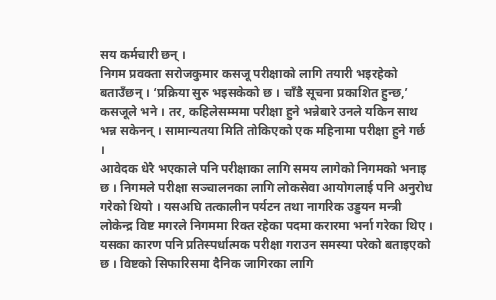सय कर्मचारी छन् ।
निगम प्रवक्ता सरोजकुमार कसजू परीक्षाको लागि तयारी भइरहेको बताउँछन् । ‘प्रक्रिया सुरु भइसकेको छ । चाँडै सूचना प्रकाशित हुन्छ,’ कसजूले भने । तर, कहिलेसम्ममा परीक्षा हुने भन्नेबारे उनले यकिन साथ भन्न सकेनन् । सामान्यतया मिति तोकिएको एक महिनामा परीक्षा हुने गर्छ ।
आवेदक धेरै भएकाले पनि परीक्षाका लागि समय लागेको निगमको भनाइ छ । निगमले परीक्षा सञ्चालनका लागि लोकसेवा आयोगलाई पनि अनुरोध गरेको थियो । यसअघि तत्कालीन पर्यटन तथा नागरिक उड्डयन मन्त्री लोकेन्द्र विष्ट मगरले निगममा रिक्त रहेका पदमा करारमा भर्ना गरेका थिए । यसका कारण पनि प्रतिस्पर्धात्मक परीक्षा गराउन समस्या परेको बताइएको छ । विष्टको सिफारिसमा दैनिक जागिरका लागि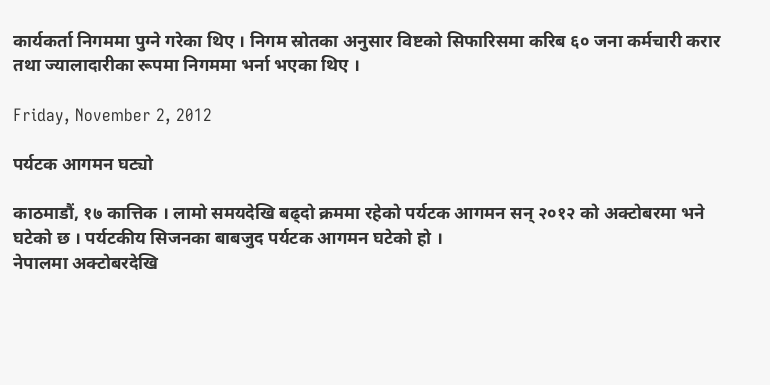कार्यकर्ता निगममा पुग्ने गरेका थिए । निगम स्रोतका अनुसार विष्टको सिफारिसमा करिब ६० जना कर्मचारी करार तथा ज्यालादारीका रूपमा निगममा भर्ना भएका थिए ।

Friday, November 2, 2012

पर्यटक आगमन घट्यो

काठमाडौं, १७ कात्तिक । लामो समयदेखि बढ्दो क्रममा रहेको पर्यटक आगमन सन् २०१२ को अक्टोबरमा भने घटेको छ । पर्यटकीय सिजनका बाबजुद पर्यटक आगमन घटेको हो ।
नेपालमा अक्टोबरदेखि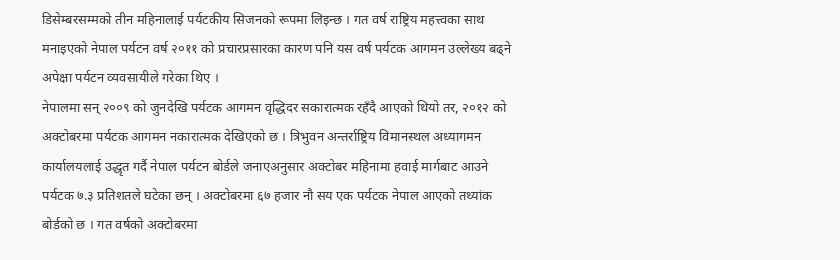डिसेम्बरसम्मको तीन महिनालाई पर्यटकीय सिजनको रूपमा लिइन्छ । गत वर्ष राष्ट्रिय महत्त्वका साथ मनाइएको नेपाल पर्यटन वर्ष २०११ को प्रचारप्रसारका कारण पनि यस वर्ष पर्यटक आगमन उल्लेख्य बढ्ने अपेक्षा पर्यटन व्यवसायीले गरेका थिए ।
नेपालमा सन् २००९ को जुनदेखि पर्यटक आगमन वृद्धिदर सकारात्मक रहँदै आएको थियो तर, २०१२ को अक्टोबरमा पर्यटक आगमन नकारात्मक देखिएको छ । त्रिभुवन अन्तर्राष्ट्रिय विमानस्थल अध्यागमन कार्यालयलाई उद्धृत गर्दै नेपाल पर्यटन बोर्डले जनाएअनुसार अक्टोबर महिनामा हवाई मार्गबाट आउने पर्यटक ७.३ प्रतिशतले घटेका छन् । अक्टोबरमा ६७ हजार नौ सय एक पर्यटक नेपाल आएको तथ्यांक बोर्डको छ । गत वर्षको अक्टोबरमा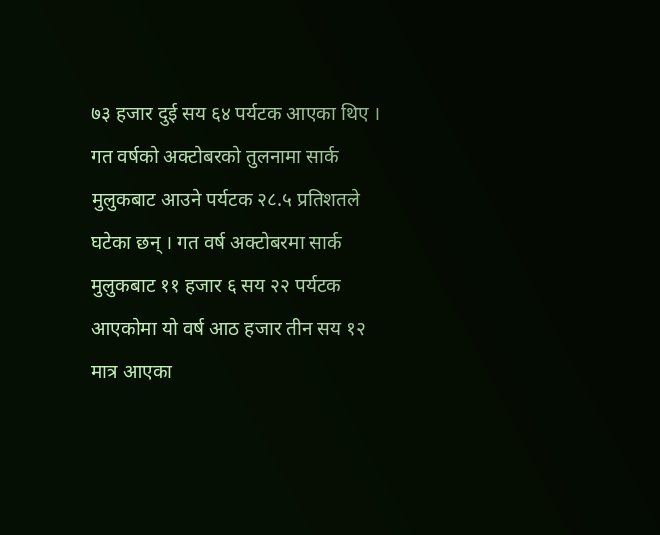७३ हजार दुई सय ६४ पर्यटक आएका थिए ।
गत वर्षको अक्टोबरको तुलनामा सार्क मुलुकबाट आउने पर्यटक २८.५ प्रतिशतले घटेका छन् । गत वर्ष अक्टोबरमा सार्क मुलुकबाट ११ हजार ६ सय २२ पर्यटक आएकोमा यो वर्ष आठ हजार तीन सय १२ मात्र आएका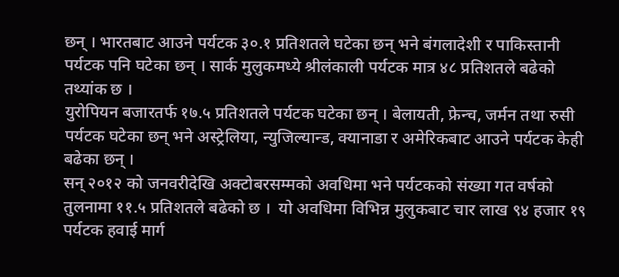छन् । भारतबाट आउने पर्यटक ३०.१ प्रतिशतले घटेका छन् भने बंगलादेशी र पाकिस्तानी पर्यटक पनि घटेका छन् । सार्क मुलुकमध्ये श्रीलंकाली पर्यटक मात्र ४८ प्रतिशतले बढेको तथ्यांक छ ।
युरोपियन बजारतर्फ १७.५ प्रतिशतले पर्यटक घटेका छन् । बेलायती, फ्रेन्च, जर्मन तथा रुसी पर्यटक घटेका छन् भने अस्ट्रेलिया, न्युजिल्यान्ड, क्यानाडा र अमेरिकबाट आउने पर्यटक केही बढेका छन् ।
सन् २०१२ को जनवरीदेखि अक्टोबरसम्मको अवधिमा भने पर्यटकको संख्या गत वर्षको तुलनामा ११.५ प्रतिशतले बढेको छ ।  यो अवधिमा विभिन्न मुलुकबाट चार लाख ९४ हजार १९ पर्यटक हवाई मार्ग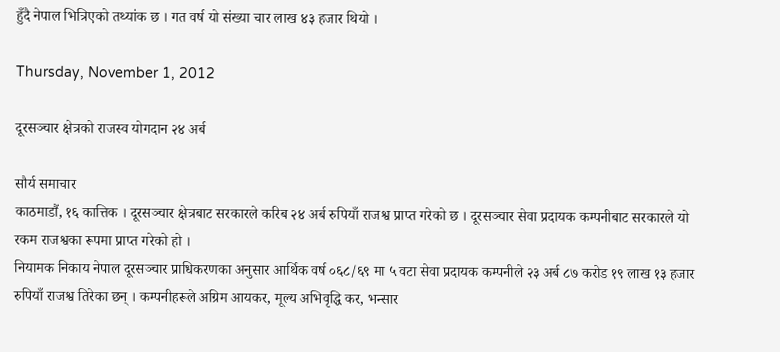हुँदै नेपाल भित्रिएको तथ्यांक छ । गत वर्ष यो संख्या चार लाख ४३ हजार थियो ।

Thursday, November 1, 2012

दूरसञ्चार क्षेत्रको राजस्व योगदान २४ अर्ब

सौर्य समाचार
काठमाडौं, १६ कात्तिक । दूरसञ्चार क्षेत्रबाट सरकारले करिब २४ अर्ब रुपियाँ राजश्व प्राप्त गरेको छ । दूरसञ्चार सेवा प्रदायक कम्पनीबाट सरकारले यो रकम राजश्वका रूपमा प्राप्त गरेको हो ।
नियामक निकाय नेपाल दूरसञ्चार प्राधिकरणका अनुसार आर्थिक वर्ष ०६८/६९ मा ५ वटा सेवा प्रदायक कम्पनीले २३ अर्ब ८७ करोड १९ लाख १३ हजार रुपियाँ राजश्व तिरेका छन् । कम्पनीहरूले अग्रिम आयकर, मूल्य अभिवृद्धि कर, भन्सार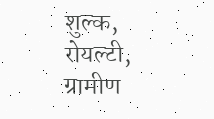शुल्क, रोयल्टी, ग्रामीण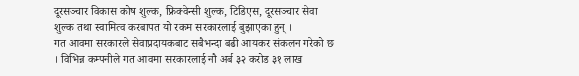दूरसञ्चार विकास कोष शुल्क, फ्रिक्वेन्सी शुल्क, टिडिएस, दूरसञ्चार सेवा शुल्क तथा स्वामित्व करबापत यो रकम सरकारलाई बुझाएका हुन् ।
गत आवमा सरकारले सेवाप्रदायकबाट सबैभन्दा बढी आयकर संकलन गरेको छ । विभिन्न कम्पनीले गत आवमा सरकारलाई नौ अर्ब ३२ करोड ३१ लाख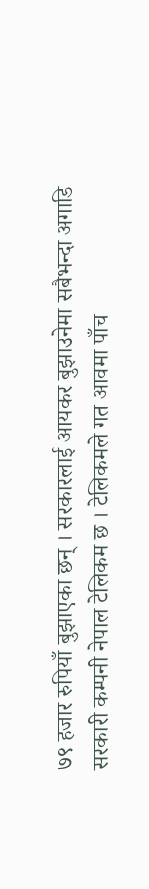७९ हजार रुपियाँ बुझाएका छन् । सरकारलाई आयकर बुझाउनेमा सबैभन्दा अगाडि सरकारी कम्पनी नेपाल टेलिकम छ । टेलिकमले गत आवमा पाँच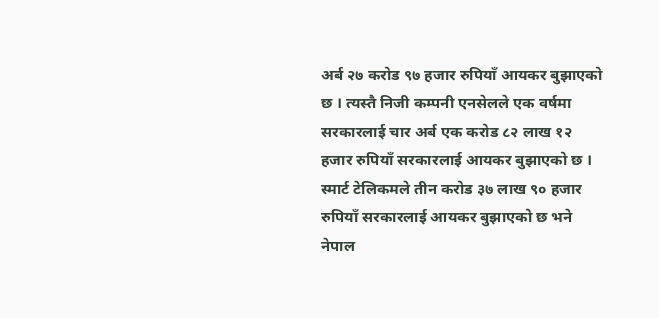अर्ब २७ करोड ९७ हजार रुपियाँ आयकर बुझाएको छ । त्यस्तै निजी कम्पनी एनसेलले एक वर्षमा सरकारलाई चार अर्ब एक करोड ८२ लाख १२ हजार रुपियाँ सरकारलाई आयकर बुझाएको छ । स्मार्ट टेलिकमले तीन करोड ३७ लाख ९० हजार रुपियाँ सरकारलाई आयकर बुझाएको छ भने नेपाल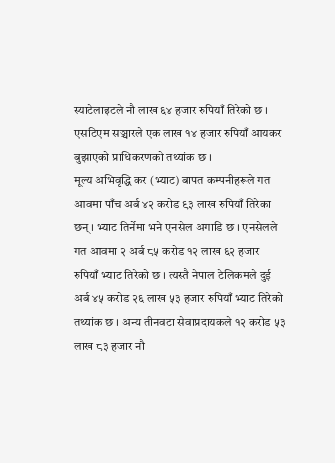स्याटेलाइटले नौ लाख ६४ हजार रुपियाँ तिरेको छ । एसटिएम सञ्चारले एक लाख १४ हजार रुपियाँ आयकर बुझाएको प्राधिकरणको तथ्यांक छ ।
मूल्य अभिवृद्धि कर (भ्याट) बापत कम्पनीहरूले गत आवमा पाँच अर्ब ४२ करोड ९३ लाख रुपियाँ तिरेका छन् । भ्याट तिर्नेमा भने एनसेल अगाडि छ । एनसेलले गत आवमा २ अर्ब ८५ करोड १२ लाख ६२ हजार रुपियाँ भ्याट तिरेको छ । त्यस्तै नेपाल टेलिकमले दुई अर्ब ४५ करोड २६ लाख ५३ हजार रुपियाँ भ्याट तिरेको तथ्यांक छ । अन्य तीनवटा सेवाप्रदायकले १२ करोड ५३ लाख ८३ हजार नौ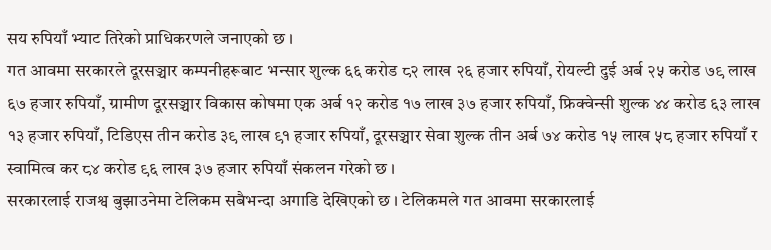सय रुपियाँ भ्याट तिरेको प्राधिकरणले जनाएको छ ।
गत आवमा सरकारले दूरसञ्चार कम्पनीहरूबाट भन्सार शुल्क ६६ करोड ८२ लाख २६ हजार रुपियाँ, रोयल्टी दुई अर्ब २५ करोड ७९ लाख ६७ हजार रुपियाँ, ग्रामीण दूरसञ्चार विकास कोषमा एक अर्ब १२ करोड १७ लाख ३७ हजार रुपियाँ, फ्रिक्वेन्सी शुल्क ४४ करोड ६३ लाख १३ हजार रुपियाँ, टिडिएस तीन करोड ३९ लाख ९१ हजार रुपियाँ, दूरसञ्चार सेवा शुल्क तीन अर्ब ७४ करोड १५ लाख ५८ हजार रुपियाँ र स्वामित्व कर ८४ करोड ९६ लाख ३७ हजार रुपियाँ संकलन गरेको छ ।
सरकारलाई राजश्व बुझाउनेमा टेलिकम सबैभन्दा अगाडि देखिएको छ । टेलिकमले गत आवमा सरकारलाई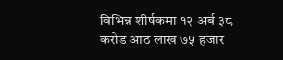विभिन्न शीर्षकमा १२ अर्ब ३८ करोड आठ लाख ७५ हजार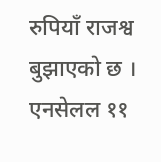रुपियाँ राजश्व बुझाएको छ । एनसेलल ११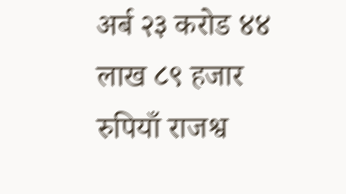अर्ब २३ करोड ४४ लाख ८९ हजार रुपियाँ राजश्व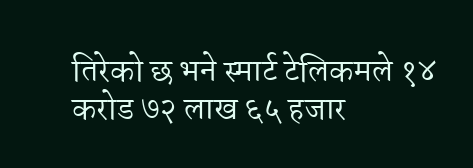तिरेको छ भने स्मार्ट टेलिकमले १४ करोड ७२ लाख ६५ हजार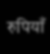रुपियाँ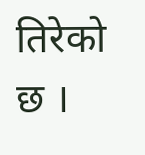तिरेको छ ।